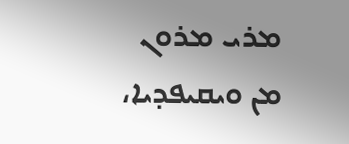ܡܪܝ ܡܪܘܢ
ܡܢ ܘܝܩܝܦܕܝܐ،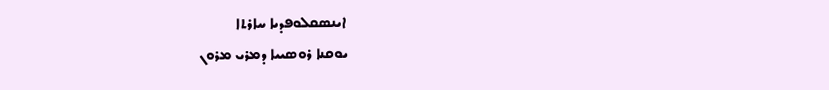ܐܝܢܣܩܠܘܦܕܝܐ ܚܐܪܬܐ
ܝܘܩܢܐ ܪܘܣܝܝܐ ܕܡܪܝ ܡܪܘܢ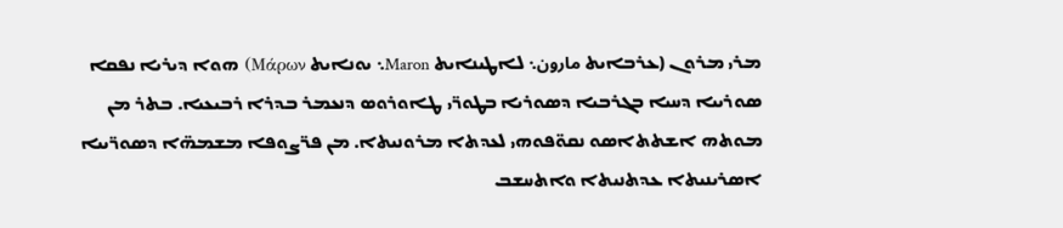ܡܪܝ ܡܪܘܢ (ܥܪܒܐܝܬ مارون܆ ܠܐܛܝܢܐܝܬ Maron܆ ܝܘܢܐܝܬ Μάρων) ܗܘܐ ܕܝܪܝܐ ܢܦܩܐ ܣܘܪܝܝܐ ܕܚܝܐ ܒܓܪܒܝܐ ܕܣܘܪܝܐ ܒܛܘܪ̈ܝ ܛܐܘܪܘܣ ܕܢܥܡܪ ܒܕܪܐ ܪܒܝܥܝܐ. ܒܬܪ ܡܢ ܡܘܬܗ ܐܫܬܬܐܣܘ ܢܩܘ̈ܦܘܗܝ ܠܥܕܬܐ ܡܪܘܢܝܬܐ. ܡܢ ܦܪ̈ܨܘܦܐ ܡܫܡܗ̈ܐ ܕܣܘܪ̈ܝܝܐ ܐܣܪܝܢܝܬܐ ܥܕܬܢܝܬܐ ܘܐܬܚܫܒ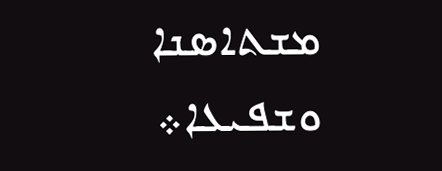ܡܫܬܐܣܢܐ ܘܫܦܝܥܐ܀